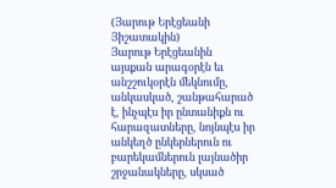(Յարութ Երէցեանի Յիշատակին)
Յարութ Երէցեանին այսքան արագօրէն եւ անշշուկօրէն մեկնումը, անկասկած, շանթահարած է, ինչպէս իր ընտանիքն ու հարազատները, նոյնպէս իր անկեղծ ընկերներուն ու բարեկամներուն լայնածիր շրջանակները, սկսած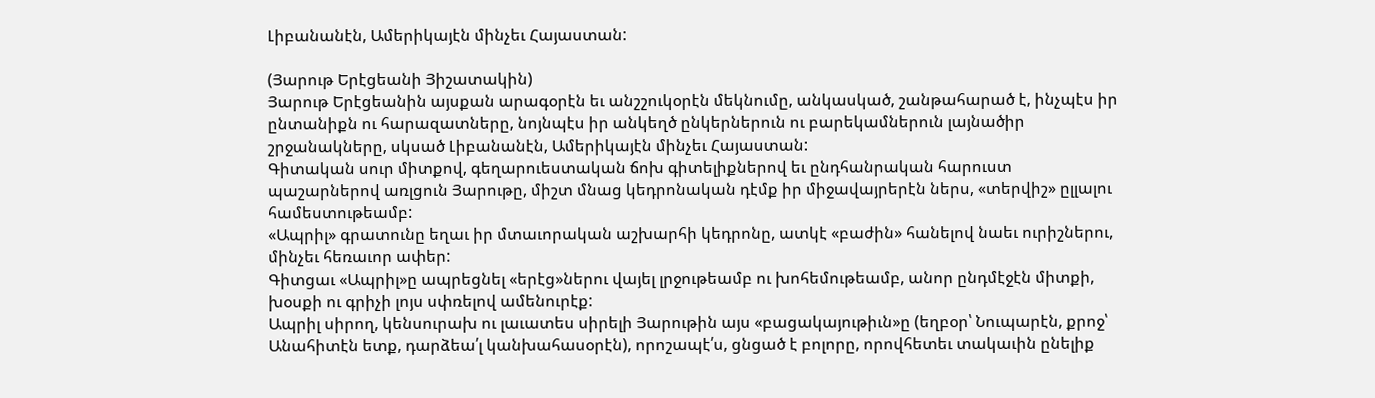Լիբանանէն, Ամերիկայէն մինչեւ Հայաստան:

(Յարութ Երէցեանի Յիշատակին)
Յարութ Երէցեանին այսքան արագօրէն եւ անշշուկօրէն մեկնումը, անկասկած, շանթահարած է, ինչպէս իր ընտանիքն ու հարազատները, նոյնպէս իր անկեղծ ընկերներուն ու բարեկամներուն լայնածիր շրջանակները, սկսած Լիբանանէն, Ամերիկայէն մինչեւ Հայաստան:
Գիտական սուր միտքով, գեղարուեստական ճոխ գիտելիքներով եւ ընդհանրական հարուստ պաշարներով առլցուն Յարութը, միշտ մնաց կեդրոնական դէմք իր միջավայրերէն ներս, «տերվիշ» ըլլալու համեստութեամբ:
«Ապրիլ» գրատունը եղաւ իր մտաւորական աշխարհի կեդրոնը, ատկէ «բաժին» հանելով նաեւ ուրիշներու, մինչեւ հեռաւոր ափեր:
Գիտցաւ «Ապրիլ»ը ապրեցնել «երէց»ներու վայել լրջութեամբ ու խոհեմութեամբ, անոր ընդմէջէն միտքի, խօսքի ու գրիչի լոյս սփռելով ամենուրէք:
Ապրիլ սիրող, կենսուրախ ու լաւատես սիրելի Յարութին այս «բացակայութիւն»ը (եղբօր՝ Նուպարէն, քրոջ՝ Անահիտէն ետք, դարձեա՛լ կանխահասօրէն), որոշապէ՛ս, ցնցած է բոլորը, որովհետեւ տակաւին ընելիք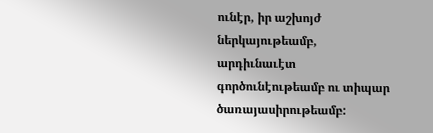ունէր, իր աշխոյժ ներկայութեամբ, արդիւնաւէտ գործունէութեամբ ու տիպար ծառայասիրութեամբ: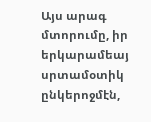Այս արագ մտորումը, իր երկարամեայ սրտամօտիկ ընկերոջմէն,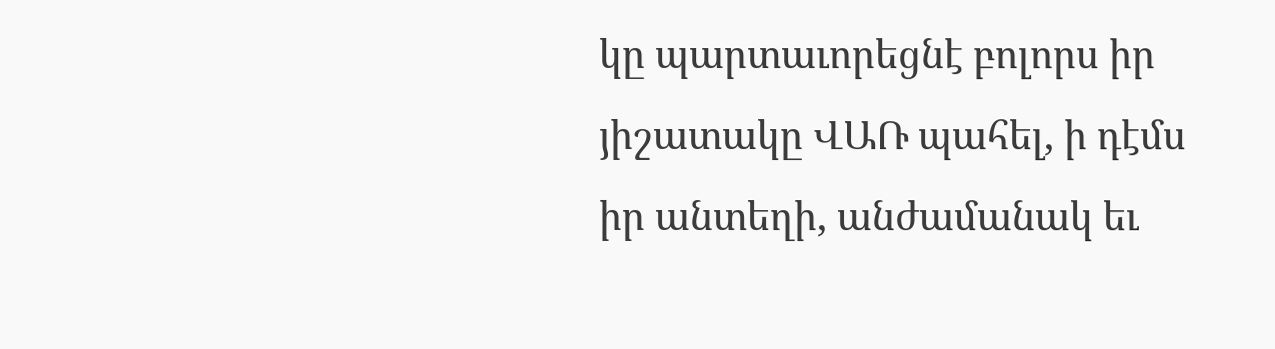կը պարտաւորեցնէ բոլորս իր յիշատակը ՎԱՌ պահել, ի դէմս իր անտեղի, անժամանակ եւ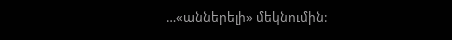…«աններելի» մեկնումին: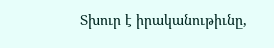Տխուր է իրականութիւնը,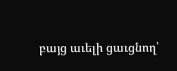բայց աւելի ցաւցնող՝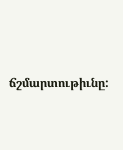ճշմարտութիւնը: